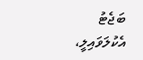ބަޖެޓު އެކުލަވައިލީ،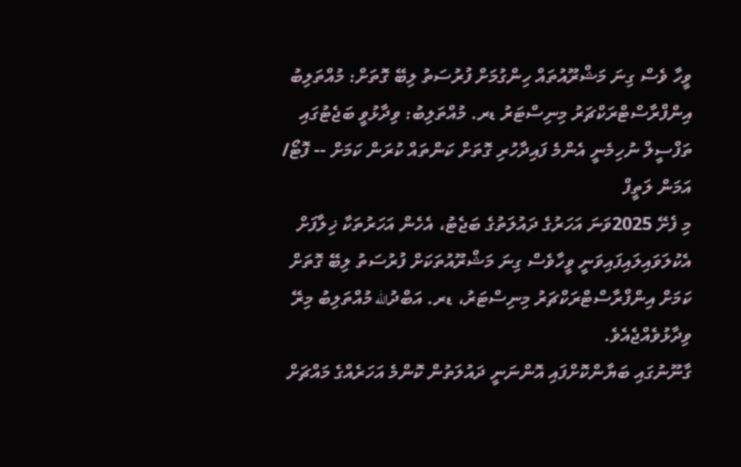ވީހާ ވެސް ގިނަ މަޝްރޫއުތައް ހިންގުމަށް ފުރުސަތު ލިބޭ ގޮތަށް: މުއްތަލިބު
އިންފްރާސްޓްރަކްޗަރު މިނިސްޓަރު ޑރ. މުއްތަލިބު: ވިދާޅުވީ ބަޖެޓުގައި ތަފްސީލް ނުހިމެނީ އެންމެ ފައިދާހުރި ގޮތަށް ކަންތައް ކުރަން ކަމަށް -- ފޮޓޯ/ އަމަން ލަތީފް
މި ފެށޭ 2025ވަނަ އަހަރުގެ ދައުލަތުގެ ބަޖެޓު، އެހެން އަހަރުތަކާ ޚިލާފަށް އެކުލަވައިލައިފައިވަނީ ވީހާވެސް ގިނަ މަޝްރޫއުތަކަށް ފުރުސަތު ލިބޭ ގޮތަށް ކަމަށް އިންފްރާސްޓްރަކްޗަރު މިނިސްޓަރު، ޑރ. އަބްދުالله މުއްތަލިބު މިރޭ ވިދާޅުވެއްޖެއެވެ.
ގާނޫނުގައި ބަޔާންކޮށްފައި އޮންނަނީ ދައުލަތުން ކޮންމެ އަހަރެއްގެ މައްޗަށް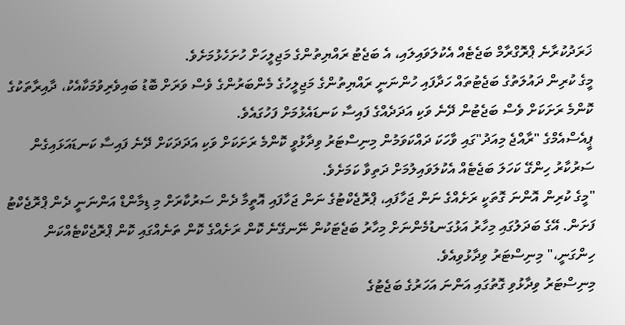ޚަރަދުކުރާނެ ޕްރޮގްރާމް ބަޖެޓެއް އެކުލަވައިލައި، އެ ބަޖެޓު ރައްޔިތުންގެ މަޖިލީހަށް ހުށަހެޅުމަށެވެ.
މީގެ ކުރިން ދައުލަތުގެ ބަޖެޓުތައް ހަދާފައި ހުންނަނީ ރައްޔިތުންގެ މަޖިލީހުގެ މެންބަރުންގެ ވެސް ވަރަށް ބޮޑު ބައިވެރިވުމަކާއެކު، ދާއިރާތަކުގެ ކޮންމެ ރަށަކަށް ވެސް ބަޖެޓުން ދޭނެ ވަކި އަދަދެއްގެ ފައިސާ ކަނޑައެޅުމަށް ފަހުގައެވެ.
ޕީއެސްއެމްގެ "ރާއްޖެ މިއަދު"ގައި ވާހަކަ ދައްކަވަމުން މިނިސްޓަރު ވިދާޅުވީ ކޮންމެ ރަށަކަށް ވަކި އަދަދަކަށް ދޭނެ ފައިސާ ކަނޑައަޅައިގެން ސަރުކާރު ހިންގޭ ކަހަލަ ބަޖެޓެއް އެކުލަވައިލުމަށް ދަތިވާ ކަމަށެވެ.
"މީގެ ކުރިން އޮންނަ ގޮތަކީ ރަށެއްގެ ނަން ޖަހާފައި، ޕްރޮޖެކްޓުގެ ނަން ޖަހާފައި އޮތީމާ ދެން ސަރުކާރަށް މި ޑިމާންޑް އަންނަނީ ދެން ޕްރޮޖެކްޓު ފަށަން. އޭގެ ބަދަލުގައި މިހާރު އަޅުގަނޑުމެންނަށް މިހާރު ބަޖެޓަކުން ނޭނގޭނެ ކޮން ރަށެއްގެ ކޮން ތަނެއްގައި ކޮން ޕްރޮޖެކްޓެއްކަން ހިންގަނީ،" މިނިސްޓަރު ވިދާޅުވިއެވެ.
މިނިސްޓަރު ވިދާޅުވި ގޮތުގައި އަންނަ އަހަރުގެ ބަޖެޓުގެ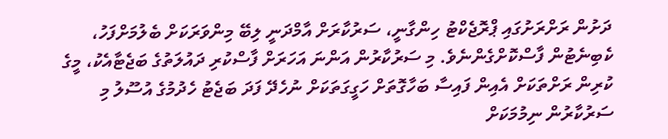ދަށުން ރަށްރަށުގައި ޕްރޮޖެކްޓު ހިންގާނީ، ސަރުކާރަށް އާމްދަނީ ލިބޭ މިންވަރަކަށް ބެލުމަށްފަހު، ކެބިނެޓުން ފާސްކޮށްގެންނެވެ. މި ސަރުކާރުން އަންނަ އަހަރަށް ފާސްކުރި ދައުލަތުގެ ބަޖެޓާއެކު، މީގެ ކުރިން ރަށްތަކަށް އެއިން ފައިސާ ބަހާގޮތަށް ހަގީގަތަކަށް ނުހެދޭ ފަދަ ބަޖެޓު ހެދުމުގެ އުސޫލު މި ސަރުކާރުން ނިމުމަކަށް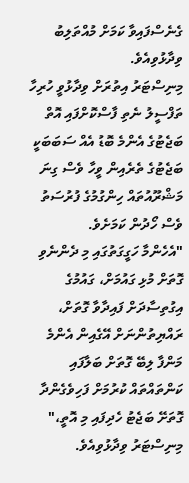ގެނެސްފައިވާ ކަމަށް މުއްތަލިބު ވިދާޅުވިއެވެ.
މިނިސްޓަރު އިތުރަށް ވިދާޅުވީ ހުރިހާ ތަފްސީލު ނެތި ފާސްކޮށްފައި އޮތް ބަޖެޓުގެ އެންމެ ބޮޑު އެއް ސަބަބަކީ ބަޖެޓުގެ ތެރެއިން ވީހާ ވެސް ގިނަ މަޝްރޫއުތައް ހިންގުމުގެ ފުރުސަތު ވެސް ހޯދުން ކަމަށެވެ.
"އެހެންމާ ހަގީގަތުގައި މި ދެންނެވި ގޮތަށް މުޅި ގައުމަށް، ގައުމުގެ އިގުތިސާދަށް ފައިދާވާ ގޮތަށް، ރައްޔިތުންނަށް އޭގެއިން އެންމެ މަންފާ ލިބޭ ގޮތަށް ބަލާފައި ކަންތައްތައް ކުރުމަށް ފަހިވެގެންދާ ގޮތަށޭ ބަޖެޓު ހެދިފައި މި އޮތީ،" މިނިސްޓަރު ވިދާޅުވިއެވެ.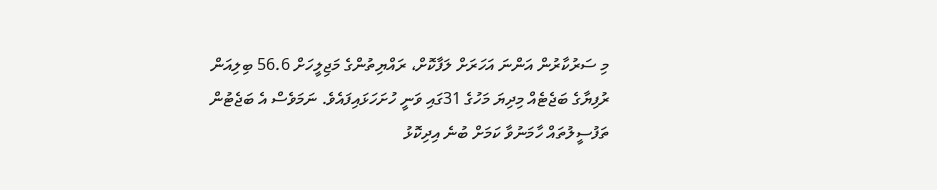މި ސަރުކާރުން އަންނަ އަހަރަށް ލަފާކޮށް، ރައްޔިތުންގެ މަޖިލީހަށް 56.6 ބިލިއަން ރުފިޔާގެ ބަޖެޓެއް މިދިޔަ މަހުގެ 31ގައި ވަނީ ހުށަހަޅައިފައެވެ. ނަމަވެސް އެ ބަޖެޓުން ތަފުސީލުތައް ހާމަނުވާ ކަމަށް ބުނެ އިދިކޮޅު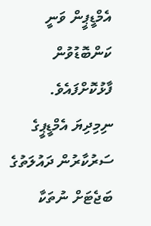އެމްޑީޕީން ވަނީ ކަންބޮޑުވުން ފާޅުކޮށްފައެވެ.
ނިމިދިޔަ އެމްޑީޕީގެ ސަރުކާރުން ދައުލަތުގެ ބަޖެޓަށް ނުތަކާ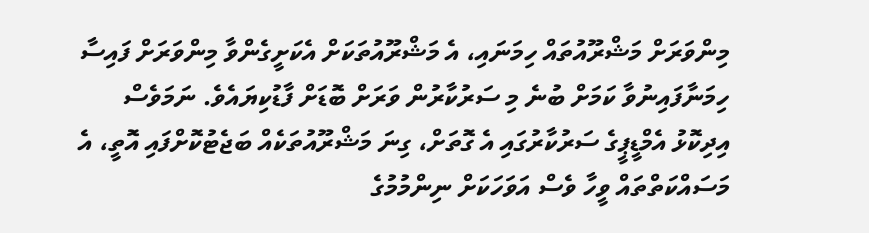މިންވަރަށް މަޝްރޫއުތައް ހިމަނައި، އެ މަޝްރޫއުތަކަށް އެކަށީގެންވާ މިންވަރަށް ފައިސާ ހިމަނާފައިނުވާ ކަމަށް ބުނެ މި ސަރުކާރުން ވަރަށް ބޮޑަށް ފާޑުކިޔައެވެ. ނަމަވެސް އިދިކޮޅު އެމްޑީޕީގެ ސަރުކާރުގައި އެ ގޮތަށް، ގިނަ މަޝްރޫއުތަކެއް ބަޖެޓުކޮށްފައި އޮތީ، އެ މަސައްކަތްތައް ވީހާ ވެސް އަވަހަކަށް ނިންމުމުގެ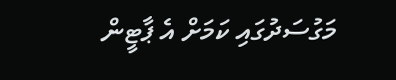މަގުސަދުގައި ކަމަށް އެ ޕާޓީން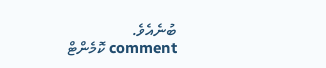ބުނެއެވެ.
comment ކޮމެންޓް